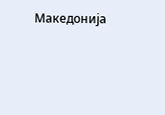Македонија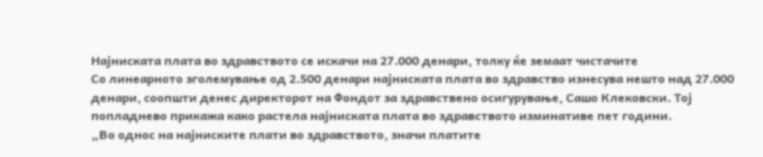Најниската плата во здравството се искачи на 27.000 денари, толку ќе земаат чистачите
Со линеарното зголемување од 2.500 денари најниската плата во здравство изнесува нешто над 27.000 денари, соопшти денес директорот на Фондот за здравствено осигурување, Сашо Клековски. Тој попладнево прикажа како растела најниската плата во здравството изминативе пет години.
„Во однос на најниските плати во здравството, значи платите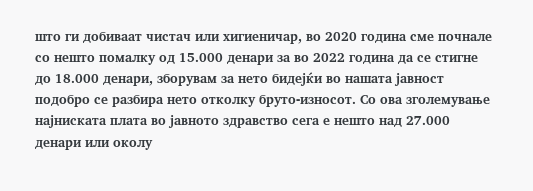што ги добиваат чистач или хигиеничар, во 2020 година сме почнале со нешто помалку од 15.000 денари за во 2022 година да се стигне до 18.000 денари, зборувам за нето бидејќи во нашата јавност подобро се разбира нето отколку бруто-износот. Со ова зголемување најниската плата во јавното здравство сега е нешто над 27.000 денари или околу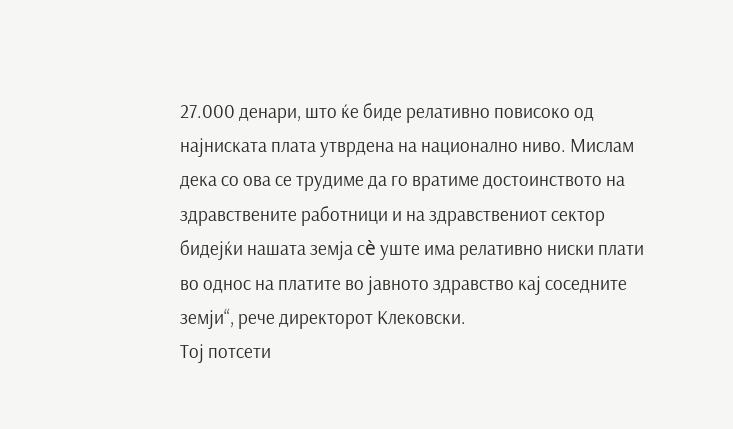27.000 денари, што ќе биде релативно повисоко од најниската плата утврдена на национално ниво. Мислам дека со ова се трудиме да го вратиме достоинството на здравствените работници и на здравствениот сектор бидејќи нашата земја сè уште има релативно ниски плати во однос на платите во јавното здравство кај соседните земји“, рече директорот Клековски.
Тој потсети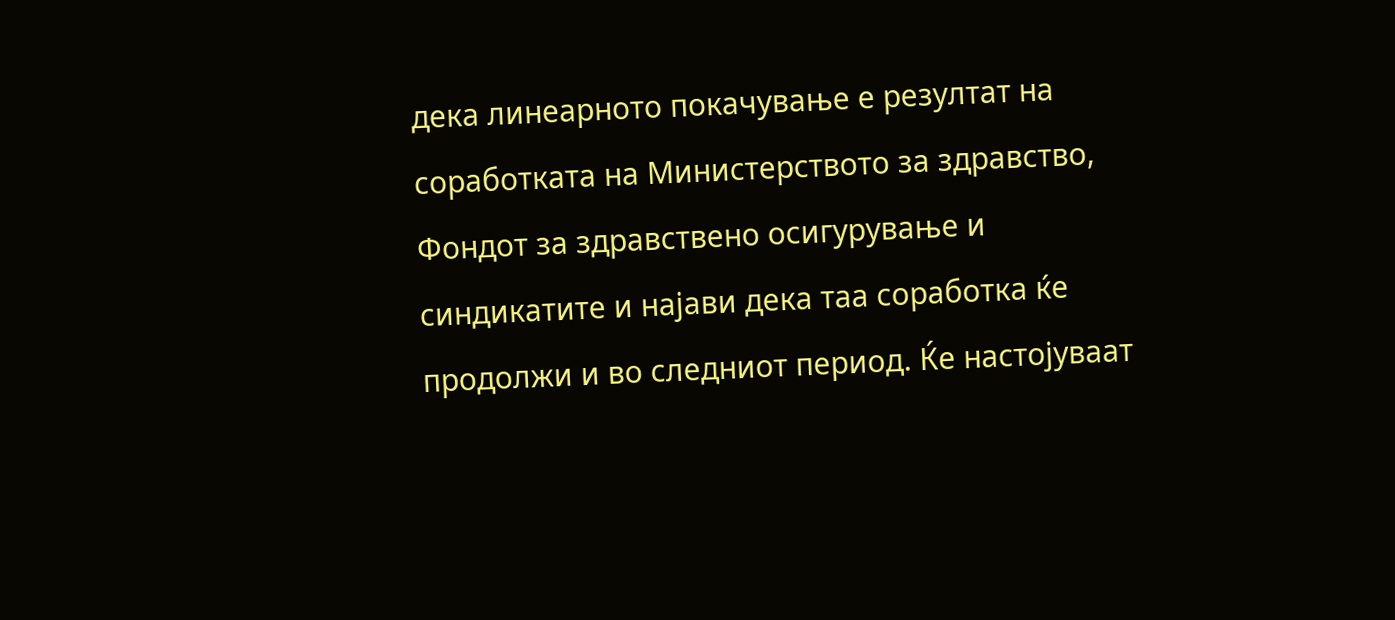дека линеарното покачување е резултат на соработката на Министерството за здравство, Фондот за здравствено осигурување и синдикатите и најави дека таа соработка ќе продолжи и во следниот период. Ќе настојуваат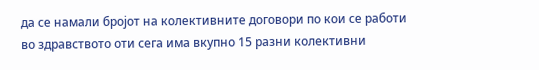да се намали бројот на колективните договори по кои се работи во здравството оти сега има вкупно 15 разни колективни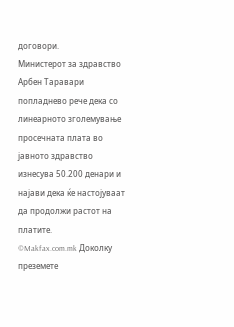договори.
Министерот за здравство Арбен Таравари попладнево рече дека со линеарното зголемување просечната плата во јавното здравство изнесува 50.200 денари и најави дека ќе настојуваат да продолжи растот на платите.
©Makfax.com.mk Доколку преземете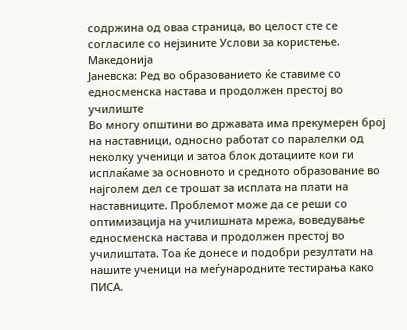содржина од оваа страница, во целост сте се согласиле со нејзините Услови за користење.
Македонија
Јаневска: Ред во образованието ќе ставиме со едносменска настава и продолжен престој во училиште
Во многу општини во државата има прекумерен број на наставници, односно работат со паралелки од неколку ученици и затоа блок дотациите кои ги исплаќаме за основното и средното образование во најголем дел се трошат за исплата на плати на наставниците. Проблемот може да се реши со оптимизација на училишната мрежа, воведување едносменска настава и продолжен престој во училиштата. Тоа ќе донесе и подобри резултати на нашите ученици на меѓународните тестирања како ПИСА.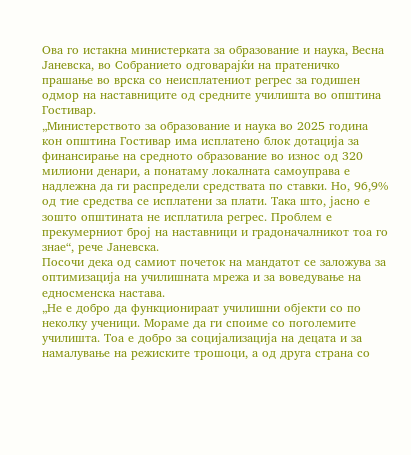Ова го истакна министерката за образование и наука, Весна Јаневска, во Собранието одговарајќи на пратеничко прашање во врска со неисплатениот регрес за годишен одмор на наставниците од средните училишта во општина Гостивар.
„Министерството за образование и наука во 2025 година кон општина Гостивар има исплатено блок дотација за финансирање на средното образование во износ од 320 милиони денари, а понатаму локалната самоуправа е надлежна да ги распредели средствата по ставки. Но, 96,9% од тие средства се исплатени за плати. Така што, јасно е зошто општината не исплатила регрес. Проблем е прекумерниот број на наставници и градоначалникот тоа го знае“, рече Јаневска.
Посочи дека од самиот почеток на мандатот се заложува за оптимизација на училишната мрежа и за воведување на едносменска настава.
„Не е добро да функционираат училишни објекти со по неколку ученици. Мораме да ги споиме со поголемите училишта. Тоа е добро за социјализација на децата и за намалување на режиските трошоци, а од друга страна со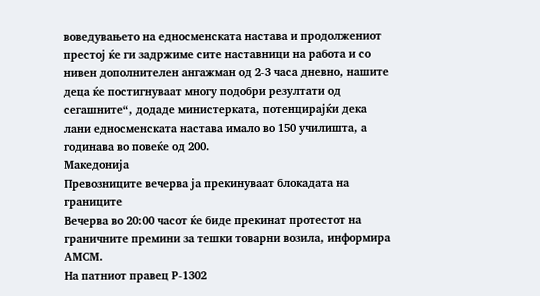воведувањето на едносменската настава и продолжениот престој ќе ги задржиме сите наставници на работа и со нивен дополнителен ангажман од 2-3 часа дневно, нашите деца ќе постигнуваат многу подобри резултати од сегашните“, додаде министерката, потенцирајќи дека лани едносменската настава имало во 150 училишта, а годинава во повеќе од 200.
Македонија
Превозниците вечерва ја прекинуваат блокадата на границите
Вечерва во 20:00 часот ќе биде прекинат протестот на граничните премини за тешки товарни возила, информира АМСМ.
На патниот правец Р-1302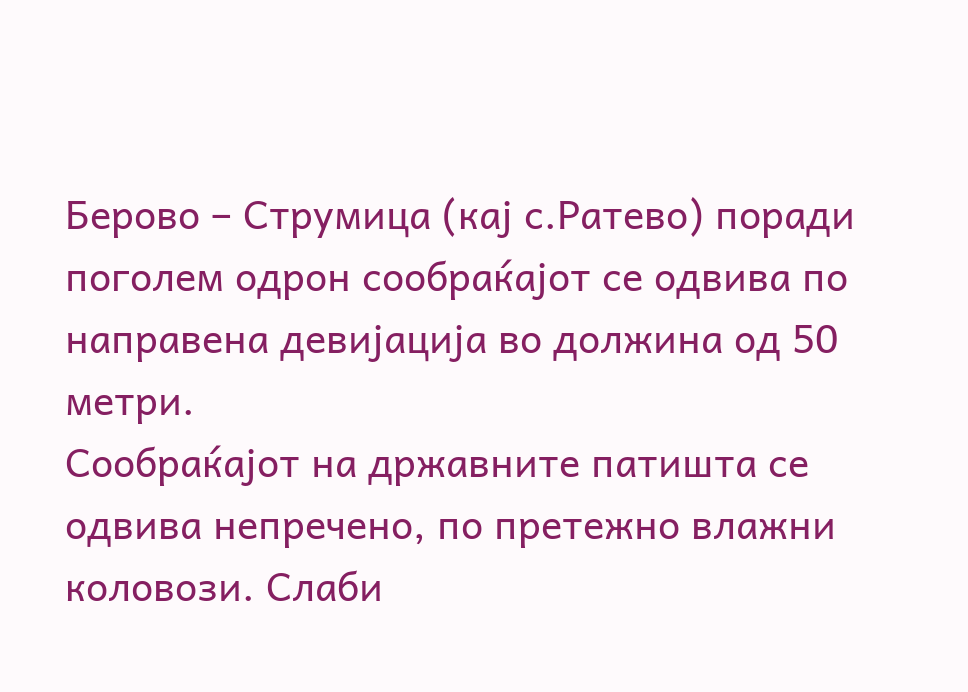Берово – Струмица (кај с.Ратево) поради поголем одрон сообраќајот се одвива по направена девијација во должина од 50 метри.
Сообраќајот на државните патишта се одвива непречено, по претежно влажни коловози. Слаби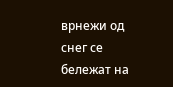врнежи од снег се бележат на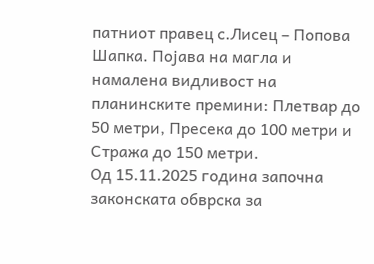патниот правец с.Лисец – Попова Шапка. Појава на магла и намалена видливост на планинските премини: Плетвар до 50 метри, Пресека до 100 метри и Стража до 150 метри.
Од 15.11.2025 година започна законската обврска за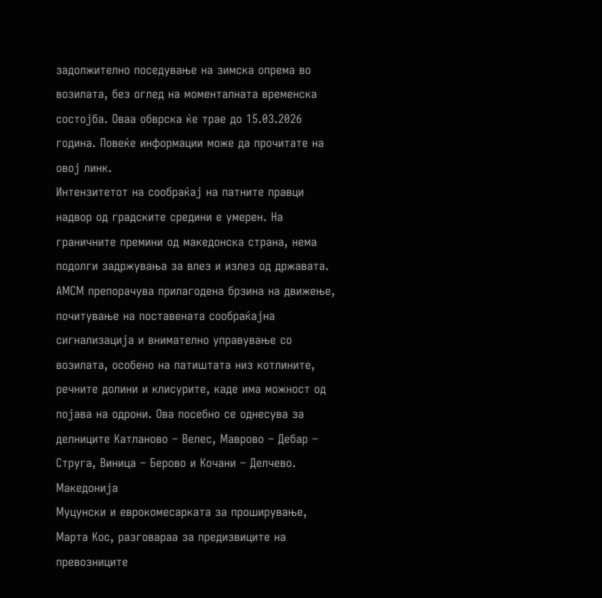задолжително поседување на зимска опрема во возилата, без оглед на моменталната временска состојба. Оваа обврска ќе трае до 15.03.2026 година. Повеќе информации може да прочитате на овој линк.
Интензитетот на сообраќај на патните правци надвор од градските средини е умерен. На граничните премини од македонска страна, нема подолги задржувања за влез и излез од државата.
АМСМ препорачува прилагодена брзина на движење, почитување на поставената сообраќајна сигнализација и внимателно управување со возилата, особено на патиштата низ котлините, речните долини и клисурите, каде има можност од појава на одрони. Ова посебно се однесува за делниците Катланово – Велес, Маврово – Дебар – Струга, Виница – Берово и Кочани – Делчево.
Македонија
Муцунски и еврокомесарката за проширување, Марта Кос, разговараа за предизвиците на превозниците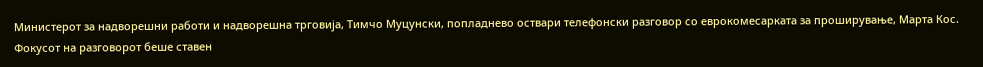Министерот за надворешни работи и надворешна трговија, Тимчо Муцунски, попладнево оствари телефонски разговор со еврокомесарката за проширување, Марта Кос.
Фокусот на разговорот беше ставен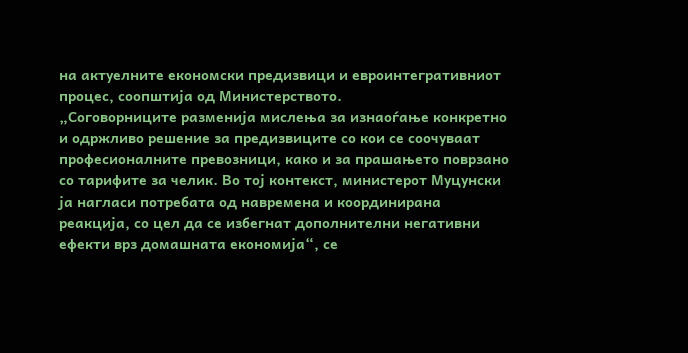на актуелните економски предизвици и евроинтегративниот процес, соопштија од Министерството.
„Соговорниците разменија мислења за изнаоѓање конкретно и одржливо решение за предизвиците со кои се соочуваат професионалните превозници, како и за прашањето поврзано со тарифите за челик. Во тој контекст, министерот Муцунски ја нагласи потребата од навремена и координирана реакција, со цел да се избегнат дополнителни негативни ефекти врз домашната економија“, се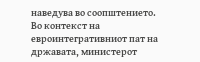наведува во соопштението.
Во контекст на евроинтегративниот пат на државата, министерот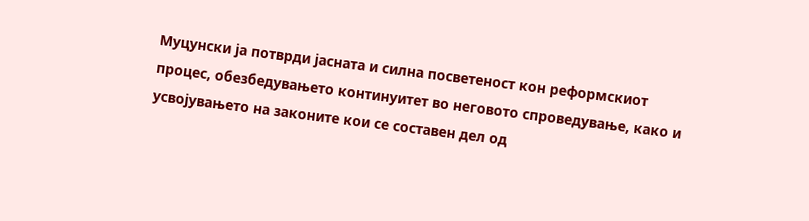Муцунски ја потврди јасната и силна посветеност кон реформскиот процес, обезбедувањето континуитет во неговото спроведување, како и усвојувањето на законите кои се составен дел од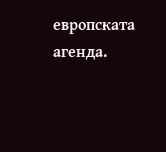европската агенда.